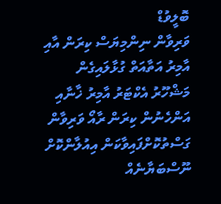ބޮލީވުޑް
ވަރިވާން ނިންމިޔަސް ކިރަން އާއި އާމިރު އަތާއަތް ގުޅާލައިގެން
މަޝްހޫރު އެކްޓަރު އާމިރު ޚާނާއި އަންހެނުން ކިރަން ރާއޯ ވަރިވާން ގަސްތުކޮށްފައިވާކަން އިއުލާންކޮށް ނޫސްބަޔާނެއް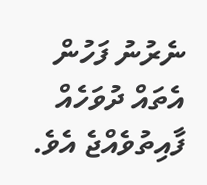ނެރުނު ފަހުން އެތައް ދުވަހެއް ފާއިތުވެއްޖެ އެވެ.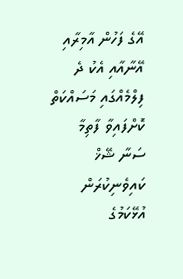އޭގެ ފަހުން އާމިރާއި އޭނާއާއި އެކު ދެ ފިލްމެއްގައި މަސައްކަތް ކޮށްފައިވާ ފާތިމާ ސަނާ ޝޭޚް ކައިވެނިކުރަން އުޅޭކަމުގެ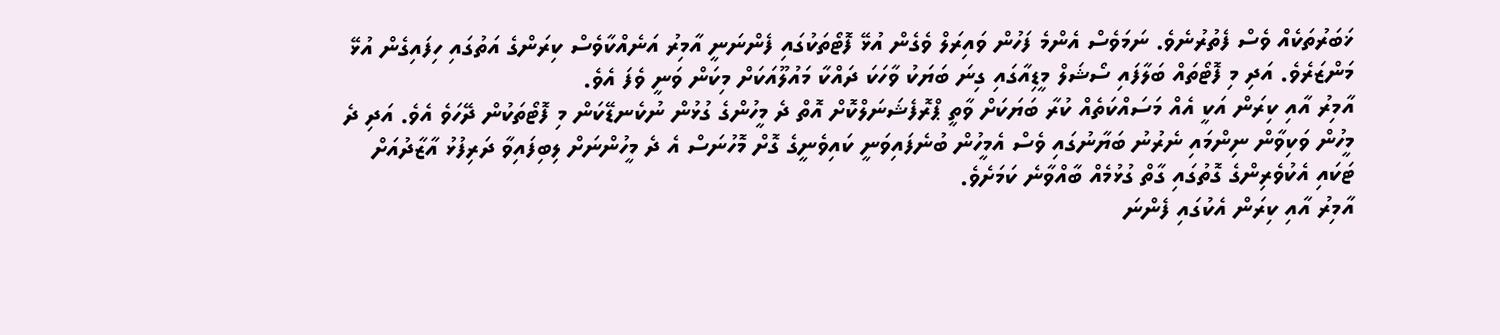ޚަބަރުތަކެއް ވެސް ފެތުރުނެވެ. ނަމަވެސް އެންމެ ފަހުން ވައިރަލް ވެގެން އުޅޭ ފޮޓޯތަކުގައި ފެންނަނީ އާމިރު އަނެއްކާވެސް ކިރަންގެ އަތުގައި ހިފައިގެން އުޅޭ މަންޒަރެވެ. އަދި މި ފޮޓޯތައް ބަލާފައި ސޯޝަލް މީޑިއާގައި ގިނަ ބަޔަކު ވާހަކަ ދައްކާ މައުލޫއަކަށް މިކަން ވަނީ ވެފަ އެވެ.
އާމިރު އާއި ކިރަން އަކީ އެއް މަސައްކަތެއް ކުރާ ބަޔަކަށް ވާތީ ޕްރޮފެޝަނަލްކޮށް އޮތް ދެ މީހުންގެ ގުޅުން ނުކެނޑޭކަން މި ފޮޓޯތަކުން ދޭހަވެ އެވެ. އަދި ދެ މީހުން ވަކިވާން ނިންމައި ނެރުނު ބަޔާނުގައި ވެސް އެމީހުން ބުނެފައިވަނީ ކައިވެނީގެ ގޮށް މޮހުނަސް އެ ދެ މީހުންނަށް ލިބިފައިވާ ދަރިފުޅު އާޒާދުއަށް ޓަކައި އެކުވެރިންގެ ގޮތުގައި ގާތް ގުޅުމެއް ބާއްވާނެ ކަމަށެވެ.
އާމިރު އާއި ކިރަން އެކުގައި ފެންނަ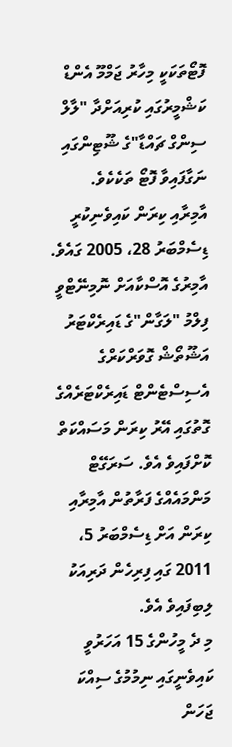ފޮޓޯތަކަކީ މިހާރު ޖަމްމޫ އެންޑް ކަޝްމީރުގައި ކުރިއަށްދާ "ލާލް ސިންގް ޗައްޑާ"ގެ ޝޫޓިންގައި ނަގާފައިވާ ފޮޓޯ ތަކެކެވެ.
އާމިރާއި ކިރަން ކައިވެނިކުރީ ޑިސެމްބަރު 28، 2005 ގައެވެ. އާމިރުގެ އޮސްކާއަށް ނޮމިނޭޓްވީ ފިލްމު "ލަގާން"ގެ ޑައިރެކްޓަރު އަޝޫތޯޝް ގޮވަރްކަރްގެ އެސިސްޓެންޓް ޑައިރެކްޓަރެއްގެ ގޮތުގައި އޭރު ކިރަން މަސައްކަތް ކޮށްފައިވެ އެވެ. ސަރަގޭޓް މަންމައެއްގެ ފަރާތުން އާމިރާއި ކިރަން އަށް ޑިސެމްބަރު 5، 2011 ގައި ފިރިހެން ދަރިއަކު ލިބިފައިވެ އެވެ.
މި ދެ މީހުންގެ 15 އަހަރުވީ ކައިވެނީގައި ނިމުމުގެ ސިއްކަ ޖަހަން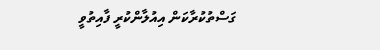ގަސްތުކުރާކަން އިއުލާންކުރީ ފާއިތުވީ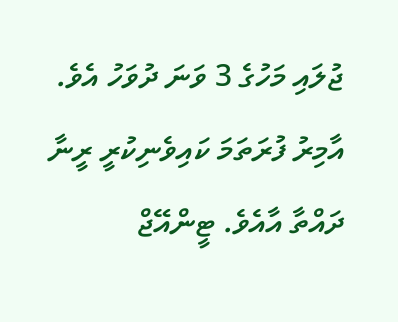ޖުލައި މަހުގެ 3 ވަނަ ދުވަހު އެވެ.
އާމިރު ފުރަތަމަ ކައިވެނިކުރީ ރީނާ ދައްތާ އާއެވެ. ޓީންއޭޖް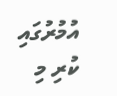އުމުރުގައި ކުރި މި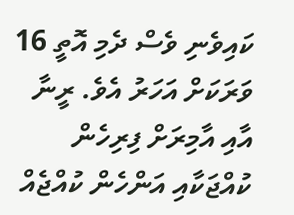ކައިވެނި ވެސް ދެމި އޮތީ 16 ވަރަކަށް އަހަރު އެވެ. ރީނާ އާއި އާމިރަށް ފިރިހެން ކުއްޖަކާއި އަންހެން ކުއްޖެއް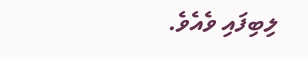ލިބިފައި ވެއެވެ.